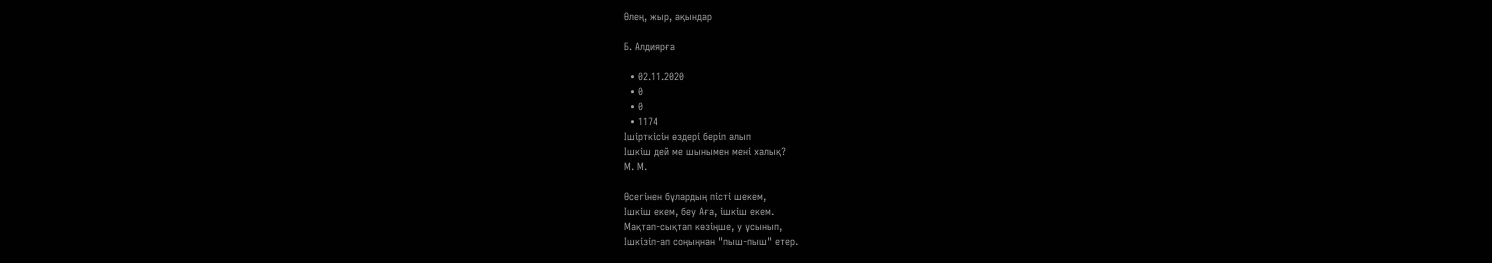Өлең, жыр, ақындар

Б. Алдиярға

  • 02.11.2020
  • 0
  • 0
  • 1174
Ішірткісін өздері беріп алып
Ішкіш дей ме шынымен мені халық?
М. М.

Өсегінен бұлардың пісті шекем,
Ішкіш екем, беу Аға, ішкіш екем.
Мақтап-сықтап көзіңше, у ұсынып,
Ішкізіп-ап соңыңнан "пыш-пыш" етер.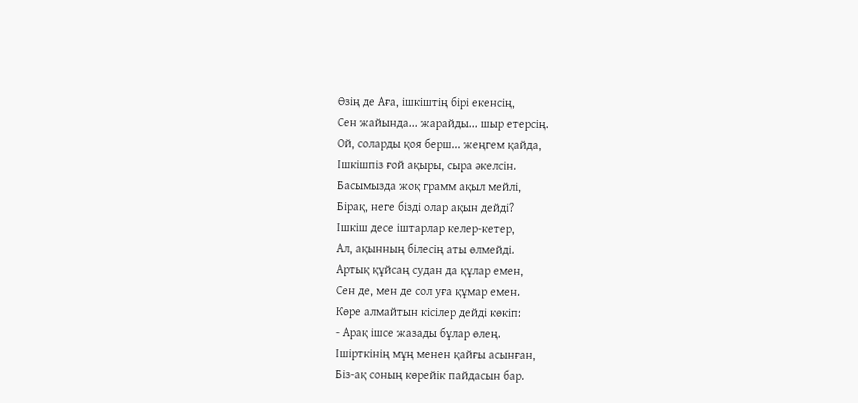Өзің де Аға, ішкіштің бірі екенсің,
Сен жайында... жарайды... шыр етерсің.
Ой, соларды қоя берш... жеңгем қайда,
Ішкішпіз ғой ақыры, сыра әкелсін.
Басымызда жоқ грамм ақыл мейлі,
Бірақ, неге бізді олар ақын дейді?
Ішкіш десе іштарлар келер-кетер,
Ал, ақынның білесің аты өлмейді.
Артық құйсаң судан да құлар емен,
Сен де, мен де сол уға құмар емен.
Көре алмайтын кісілер дейді көкіп:
- Арақ ішсе жазады бұлар өлең.
Ішірткінің мұң менен қайғы асынған,
Біз-ақ соның көрейік пайдасын бар.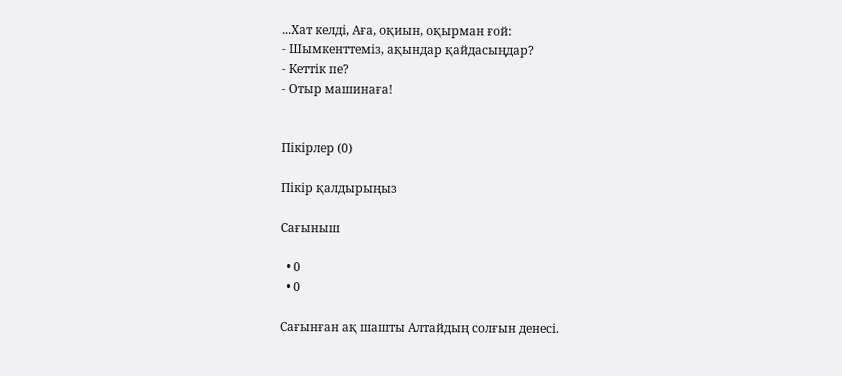...Хат келді, Аға, оқиын, оқырман ғой:
- Шымкенттеміз, ақындар қайдасыңдар?
- Кеттік пе?
- Отыр машинаға!


Пікірлер (0)

Пікір қалдырыңыз

Сағыныш

  • 0
  • 0

Сағынған ақ шашты Алтайдың солғын денесі.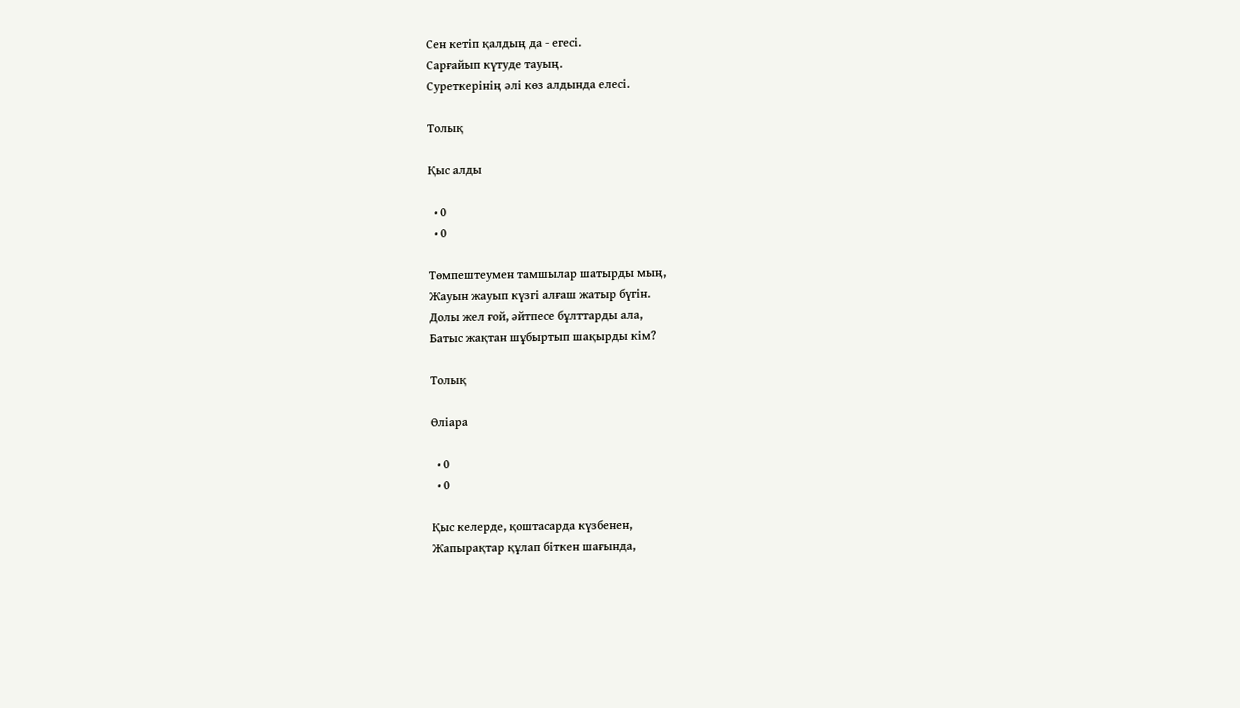Сен кетіп қалдың да - егесі.
Сарғайып күтуде тауың.
Суреткерінің әлі көз алдында елесі.

Толық

Қыс алды

  • 0
  • 0

Төмпештеумен тамшылар шатырды мың,
Жауын жауып күзгi алғаш жатыр бүгiн.
Долы жел ғой, әйтпесе бұлттарды ала,
Батыс жақтан шұбыртып шақырды кiм?

Толық

Өліара

  • 0
  • 0

Қыс келерде, қоштасарда күзбенен,
Жапырақтар құлап бiткен шағында,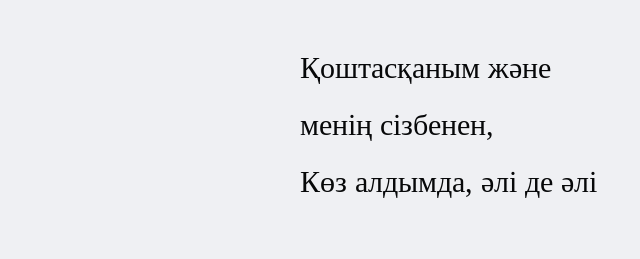Қоштасқаным және менiң сiзбенен,
Көз алдымда, әлi де әлi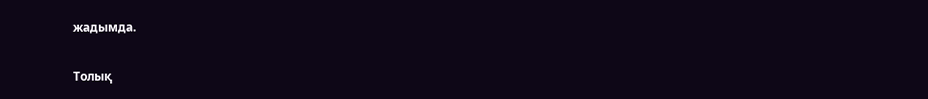жадымда.

Толық